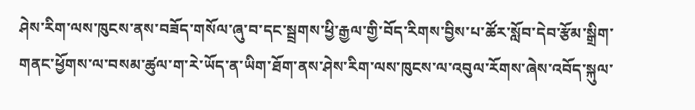ཤེས་རིག་ལས་ཁུངས་ནས་བཟོད་གསོལ་ཞུ་བ་དང་སྦྲགས་ཕྱི་རྒྱལ་གྱི་བོད་རིགས་བྱིས་པ་ཚོར་སློབ་དེབ་རྩོམ་སྒྲིག་གནང་ཕྱོགས་ལ་བསམ་ཚུལ་ག་རེ་ཡོད་ན་ཡིག་ཐོག་ནས་ཤེས་རིག་ལས་ཁུངས་ལ་འབུལ་རོགས་ཞེས་འབོད་སྐུལ་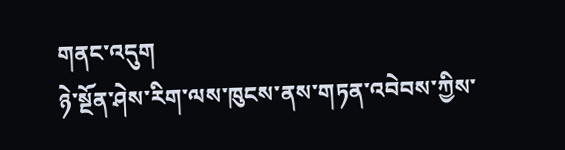གནང་འདུག
ཉེ་སྔོན་ཤེས་རིག་ལས་ཁུངས་ནས་གཏན་འབེབས་ཀྱིས་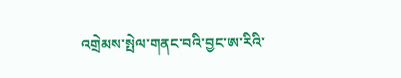འགྲེམས་སྤེལ་གནང་བའི་བྱང་ཨ་རིའི་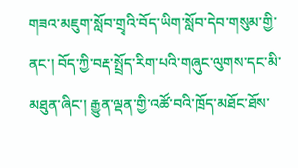གཟའ་མཇུག་སློབ་གྲྭའི་བོད་ཡིག་སློབ་དེབ་གསུམ་གྱི་ནང་། བོད་ཀྱི་བརྡ་སྤྲོད་རིག་པའི་གཞུང་ལུགས་དང་མི་མཐུན་ཞིང་། རྒྱུན་ལྡན་གྱི་འཚོ་བའི་ཁྲོད་མཐོང་ཐོས་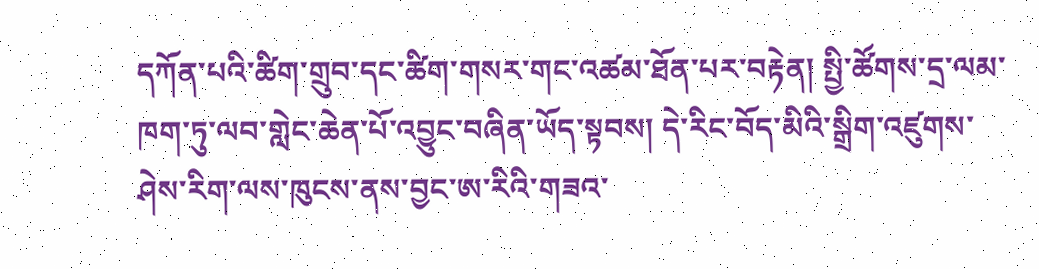དཀོན་པའི་ཚིག་གྲུབ་དང་ཚིག་གསར་གང་འཚམ་ཐོན་པར་བརྟེན། སྤྱི་ཚོགས་དྲ་ལམ་ཁག་ཏུ་ལབ་གླེང་ཆེན་པོ་འབྱུང་བཞིན་ཡོད་སྟབས། དེ་རིང་བོད་མིའི་སྒྲིག་འཛུགས་ཤེས་རིག་ལས་ཁུངས་ནས་བྱང་ཨ་རིའི་གཟའ་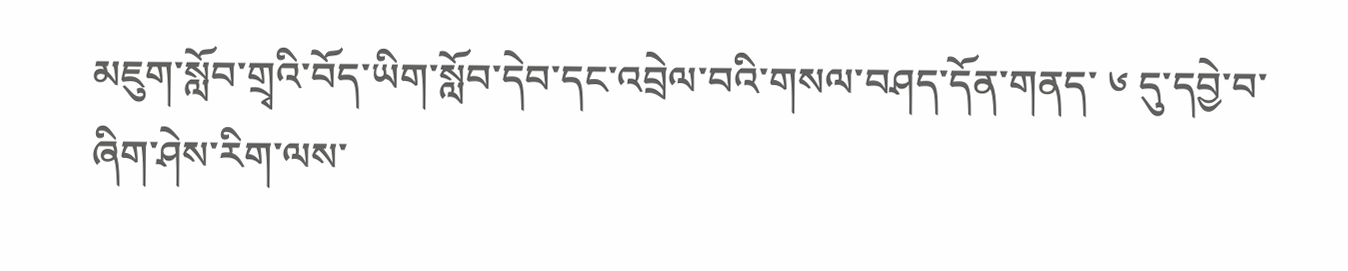མཇུག་སློབ་གྲྭའི་བོད་ཡིག་སློབ་དེབ་དང་འབྲེལ་བའི་གསལ་བཤད་དོན་གནད་ ༦ དུ་དབྱེ་བ་ཞིག་ཤེས་རིག་ལས་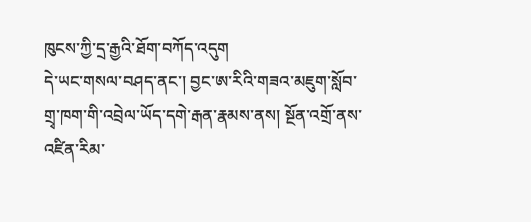ཁུངས་ཀྱི་དྲ་རྒྱའི་ཐོག་བཀོད་འདུག
དེ་ཡང་གསལ་བཤད་ནང་། བྱང་ཨ་རིའི་གཟའ་མཇུག་སློབ་གྲྭ་ཁག་གི་འབྲེལ་ཡོད་དགེ་རྒན་རྣམས་ནས། སྔོན་འགྲོ་ནས་འཛིན་རིམ་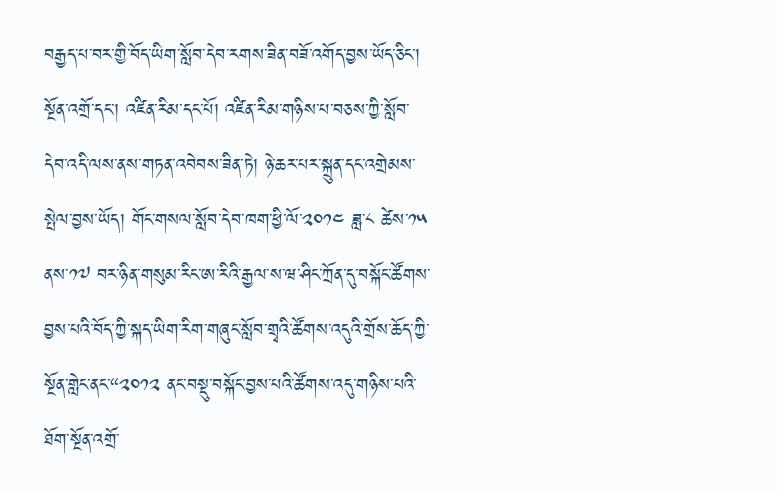བརྒྱད་པ་བར་གྱི་བོད་ཡིག་སློབ་དེབ་རགས་ཟིན་བཟོ་འགོད་བྱས་ཡོད་ཅིང་། སྔོན་འགྲོ་དང་། འཛིན་རིམ་དང་པོ། འཛིན་རིམ་གཉིས་པ་བཅས་ཀྱི་སློབ་དེབ་འདི་ལས་ནས་གཏན་འབེབས་ཟིན་ཏེ། ཉེ་ཆར་པར་སྐྲུན་དང་འགྲེམས་སྤེལ་བྱས་ཡོད། གོང་གསལ་སློབ་དེབ་ཁག་ཕྱི་ལོ་༢༠༡༤ ཟླ་༨ ཚེས་༡༥ ནས་༡༧ བར་ཉིན་གསུམ་རིང་ཨ་རིའི་རྒྱལ་ས་ཝ་ཤིང་ཀྲོན་དུ་བསྐོང་ཚོགས་བྱས་པའི་བོད་ཀྱི་སྐད་ཡིག་རིག་གཞུང་སློབ་གྲྭའི་ཚོགས་འདུའི་གྲོས་ཆོད་ཀྱི་སྔོན་གླེང་ནང་“༢༠༡༢ ནང་བསྡུ་བསྐོང་བྱས་པའི་ཚོགས་འདུ་གཉིས་པའི་ཐོག་སྔོན་འགྲོ་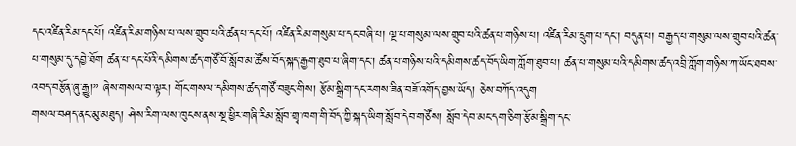དང་འཛིན་རིམ་དང་པོ། འཛིན་རིམ་གཉིས་པ་ལས་གྲུབ་པའི་ཚན་པ་དང་པོ། འཛིན་རིམ་གསུམ་པ་དང་བཞི་པ། ལྔ་པ་གསུམ་ལས་གྲུབ་པའི་ཚན་པ་གཉིས་པ། འཛིན་རིམ་དྲུག་པ་དང་། བདུན་པ། བརྒྱད་པ་གསུམ་ལས་གྲུབ་པའི་ཚན་པ་གསུམ་དུ་དབྱེ་ཐོག ཚན་པ་དང་པོའི་དམིགས་ཚད་གཙོ་བོ་སློབ་མ་ཚོས་བོད་སྐད་རྒྱག་ཐུབ་པ་ཞིག་དང་། ཚན་པ་གཉིས་པའི་དམིགས་ཚད་བོད་ཡིག་ཀློག་ཐུབ་པ། ཚན་པ་གསུམ་པའི་དམིགས་ཚད་འབྲི་ཀློག་གཉིས་ཀ་ཡོང་ཐབས་འབད་བརྩོན་ཞུ་རྒྱུ།” ཞེས་གསལ་བ་ལྟར། གོང་གསལ་དམིགས་ཚད་གཙོ་བཟུང་གིས། རྩོམ་སྒྲིག་དང་རགས་ཟིན་བཟོ་འགོད་བྱས་ཡོད། ཅེས་བཀོད་འདུག
གསལ་བཤད་ནང་མུ་མཐུད། ཤེས་རིག་ལས་ཁུངས་ནས་སྔ་ཕྱིར་གཞི་རིམ་སློབ་གྲྭ་ཁག་གི་བོད་ཀྱི་སྐད་ཡིག་སློབ་དེབ་གཙོས། སློབ་དེབ་མང་དག་ཅིག་རྩོམ་སྒྲིག་དང་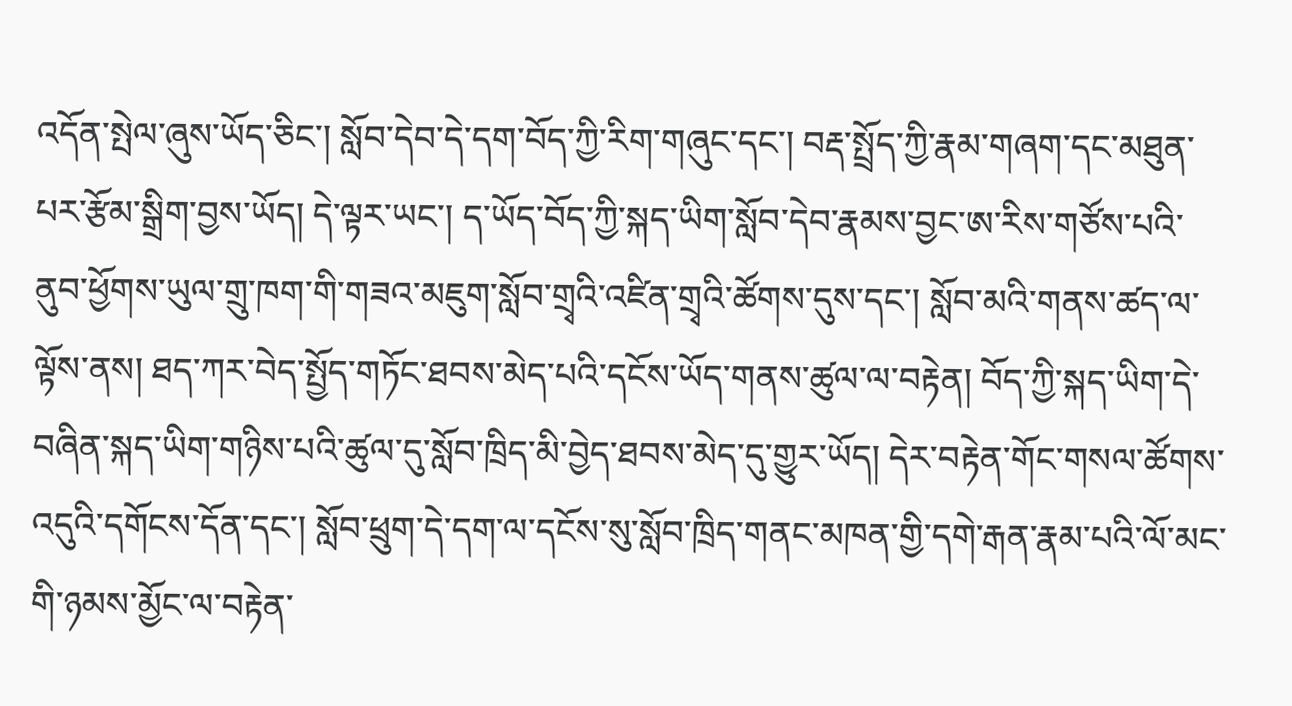འདོན་སྤེལ་ཞུས་ཡོད་ཅིང་། སློབ་དེབ་དེ་དག་བོད་ཀྱི་རིག་གཞུང་དང་། བརྡ་སྤྲོད་ཀྱི་རྣམ་གཞག་དང་མཐུན་པར་རྩོམ་སྒྲིག་བྱས་ཡོད། དེ་ལྟར་ཡང་། ད་ཡོད་བོད་ཀྱི་སྐད་ཡིག་སློབ་དེབ་རྣམས་བྱང་ཨ་རིས་གཙོས་པའི་ནུབ་ཕྱོགས་ཡུལ་གྲུ་ཁག་གི་གཟའ་མཇུག་སློབ་གྲྭའི་འཛིན་གྲྭའི་ཚོགས་དུས་དང་། སློབ་མའི་གནས་ཚད་ལ་ལྟོས་ནས། ཐད་ཀར་བེད་སྤྱོད་གཏོང་ཐབས་མེད་པའི་དངོས་ཡོད་གནས་ཚུལ་ལ་བརྟེན། བོད་ཀྱི་སྐད་ཡིག་དེ་བཞིན་སྐད་ཡིག་གཉིས་པའི་ཚུལ་དུ་སློབ་ཁྲིད་མི་བྱེད་ཐབས་མེད་དུ་གྱུར་ཡོད། དེར་བརྟེན་གོང་གསལ་ཚོགས་འདུའི་དགོངས་དོན་དང་། སློབ་ཕྲུག་དེ་དག་ལ་དངོས་སུ་སློབ་ཁྲིད་གནང་མཁན་གྱི་དགེ་རྒན་རྣམ་པའི་ལོ་མང་གི་ཉམས་མྱོང་ལ་བརྟེན་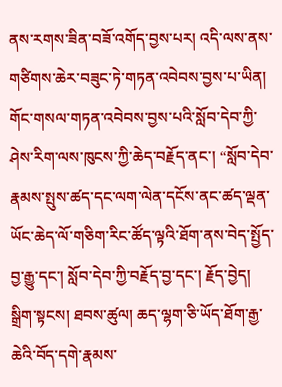ནས་རགས་ཟིན་བཟོ་འགོད་བྱས་པར། འདི་ལས་ནས་གཙིགས་ཆེར་བཟུང་ཏེ་གཏན་འབེབས་བྱས་པ་ཡིན།
གོང་གསལ་གཏན་འབེབས་བྱས་པའི་སློབ་དེབ་ཀྱི་ཤེས་རིག་ལས་ཁུངས་ཀྱི་ཆེད་བརྗོད་ནང་། “སློབ་དེབ་རྣམས་སྤུས་ཚད་དང་ལག་ལེན་དངོས་ནང་ཚད་ལྡན་ཡོང་ཆེད་ལོ་གཅིག་རིང་ཚོད་ལྟའི་ཐོག་ནས་བེད་སྤྱོད་བྱ་རྒྱུ་དང་། སློབ་དེབ་ཀྱི་བརྗོད་བྱ་དང་། རྗོད་བྱེད། སྒྲིག་སྟངས། ཐབས་ཚུལ། ཆད་ལྷག་ཅི་ཡོད་ཐོག་རྒྱ་ཆེའི་བོད་དགེ་རྣམས་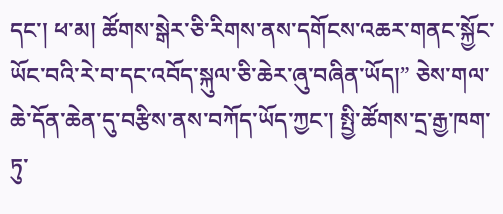དང་། ཕ་མ། ཚོགས་སྒེར་ཅི་རིགས་ནས་དགོངས་འཆར་གནང་སྐྱོང་ཡོང་བའི་རེ་བ་དང་འབོད་སྐུལ་ཅི་ཆེར་ཞུ་བཞིན་ཡོད།” ཅེས་གལ་ཆེ་དོན་ཆེན་དུ་བརྩིས་ནས་བཀོད་ཡོད་ཀྱང་། སྤྱི་ཚོགས་དྲ་རྒྱ་ཁག་ཏུ་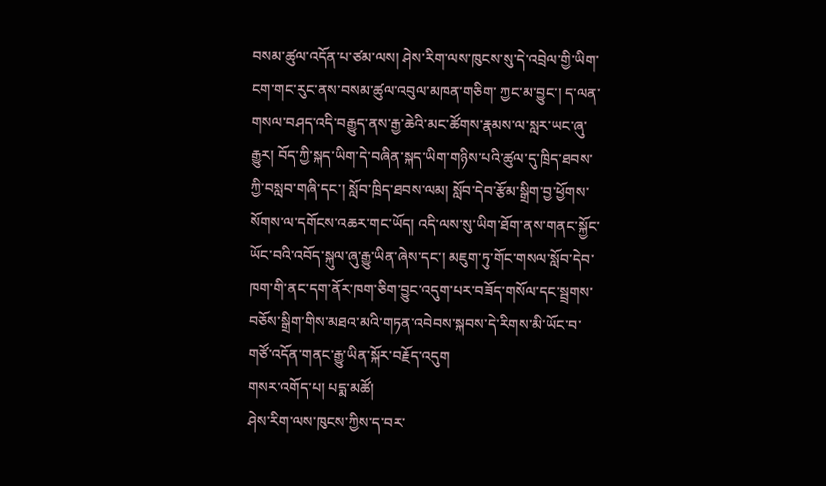བསམ་ཚུལ་འདོན་པ་ཙམ་ལས། ཤེས་རིག་ལས་ཁུངས་སུ་དེ་འབྲེལ་གྱི་ཡིག་ངག་གང་རུང་ནས་བསམ་ཚུལ་འབུལ་མཁན་གཅིག་ ཀྱང་མ་བྱུང་། ད་ལན་གསལ་བཤད་འདི་བརྒྱུད་ནས་རྒྱ་ཆེའི་མང་ཚོགས་རྣམས་ལ་སླར་ཡང་ཞུ་རྒྱུར། བོད་ཀྱི་སྐད་ཡིག་དེ་བཞིན་སྐད་ཡིག་གཉིས་པའི་ཚུལ་དུ་ཁྲིད་ཐབས་ཀྱི་བསླབ་གཞི་དང་། སློབ་ཁྲིད་ཐབས་ལམ། སློབ་དེབ་རྩོམ་སྒྲིག་བྱ་ཕྱོགས་སོགས་ལ་དགོངས་འཆར་གང་ཡོད། འདི་ལས་སུ་ཡིག་ཐོག་ནས་གནང་སྐྱོང་ཡོང་བའི་འབོད་སྐུལ་ཞུ་རྒྱུ་ཡིན་ཞེས་དང་། མཇུག་ཏུ་གོང་གསལ་སློབ་དེབ་ཁག་གི་ནང་དག་ནོར་ཁག་ཅིག་བྱུང་འདུག་པར་བཟོད་གསོལ་དང་སྦྲགས་བཅོས་སྒྲིག་གིས་མཐའ་མའི་གཏན་འབེབས་སྐབས་དེ་རིགས་མི་ཡོང་བ་གཙོ་འདོན་གནང་རྒྱུ་ཡིན་སྐོར་བརྗོད་འདུག
གསར་འགོད་པ། པདྨ་མཚོ།
ཤེས་རིག་ལས་ཁུངས་ཀྱིས་ད་བར་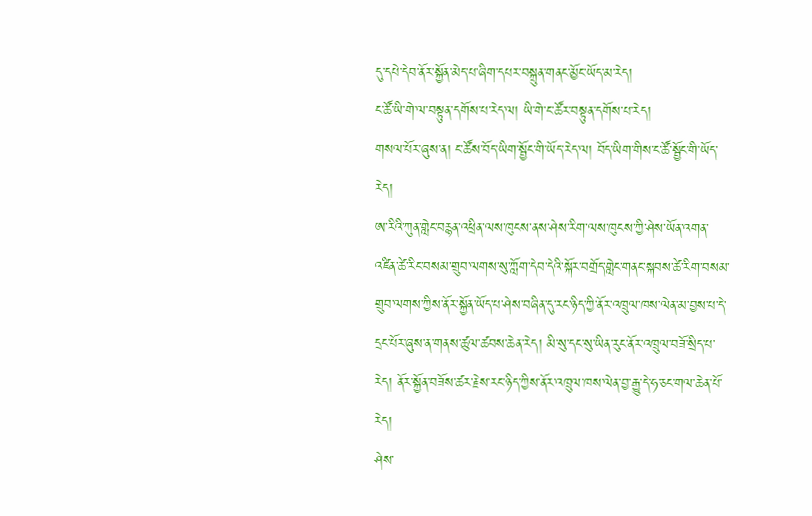དུ་དཔེ་དེབ་ནོར་སྐྱོན་མེད་པ་ཞིག་དཔར་བསྐྲུན་གནང་མྱོང་ཡོད་མ་རེད།
ང་ཚོ་ཡི་གེ་ལ་བསྟུན་དགོས་པ་རེད་ལ། ཡི་གེ་ང་ཚོར་བསྟུན་དགོས་པ་རེད།
གསལ་པོར་ཞུས་ན། ང་ཚོས་བོད་ཡིག་སྦྱོང་གི་ཡོད་རེད་ལ། བོད་ཡིག་གིས་ང་ཚོ་སྦྱོང་གི་ཡོད་རེད།
ཨ་རིའི་ཀུན་གླེང་བརྙན་འཕྲིན་ལས་ཁུངས་ནས་ཤེས་རིག་ལས་ཁུངས་ཀྱི་ཤེས་ཡོན་འགན་འཛིན་ཚེ་རིང་བསམ་གྲུབ་ལགས་སུ་ཀློག་དེབ་དེའི་སྐོར་བགྲོད་གླེང་གནང་སྐབས་ཚེ་རིག་བསམ་གྲུབ་ལགས་ཀྱིས་ནོར་སྐྱོན་ཡོད་པ་ཤེས་བཞིན་དུ་རང་ཉིད་ཀྱི་ནོར་འཁྲུལ་ཁས་ལེན་མ་བྱས་པ་དེ་དྲང་པོར་ཞུས་ན་གནས་ཚུལ་ཚབས་ཆེན་རེད། མི་སུ་དང་སུ་ཡིན་རུང་ནོར་འཁྲུལ་བཟོ་སྲིད་པ་རེད། ནོར་སྐྱོན་བཟོས་ཚར་རྗེས་རང་ཉིད་ཀྱིས་ནོར་འཁྲུལ་ཁས་ལེན་བྱ་རྒྱུ་དེ་ཧ་ཅང་གལ་ཆེན་པོ་རེད།
ཤེས་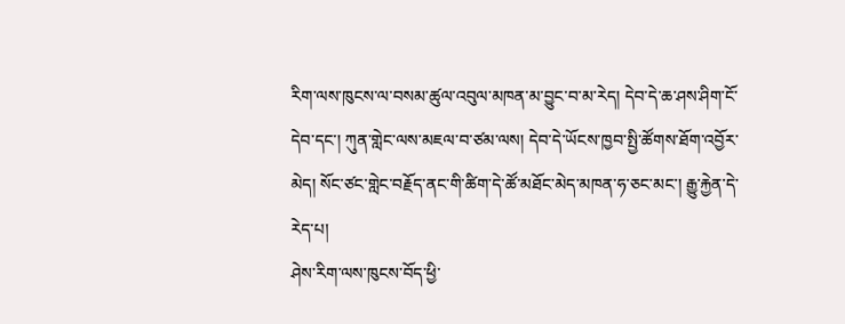རིག་ལས་ཁུངས་ལ་བསམ་ཚུལ་འབུལ་མཁན་མ་བྱུང་བ་མ་རེད། དེབ་དེ་ཆ་ཤས་ཤིག་ངོ་དེབ་དང་། ཀུན་གླེང་ལས་མཇལ་བ་ཙམ་ལས། དེབ་དེ་ཡོངས་ཁྱབ་སྤྱི་ཚོགས་ཐོག་འབྱོར་མེད། སོང་ཙང་གླེང་བརྗོད་ནང་གི་ཚིག་དེ་ཚོ་མཐོང་མེད་མཁན་ཧ་ཅང་མང་། རྒྱུ་རྐྱེན་དེ་རེད་པ།
ཤེས་རིག་ལས་ཁུངས་བོད་ཕྱི་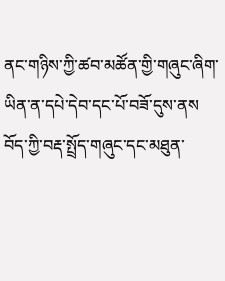ནང་གཉིས་ཀྱི་ཚབ་མཚོན་གྱི་གཞུང་ཞིག་ཡིན་ན་དཔེ་དེབ་དང་པོ་བཟོ་དུས་ནས
བོད་ཀྱི་བརྡ་སྤྲོད་གཞུང་དང་མཐུན་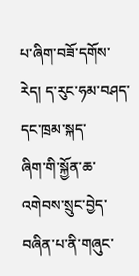པ་ཞིག་བཟོ་དགོས་རེད། ད་རུང་ཧམ་བཤད་དང་ཁྲམ་སྐད་
ཞིག་གི་སྐྱོན་ཆ་འགེབས་སྲུང་བྱེད་བཞིན་པ་ནི་གཞུང་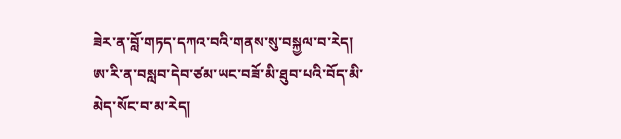ཟེར་ན་བློ་གཏད་དཀའ་བའི་གནས་སུ་བསྐྱལ་བ་རེད།
ཨ་རི་ན་བསླབ་དེབ་ཙམ་ཡང་བཟོ་མི་ཐུབ་པའི་བོད་མི་མེད་སོང་བ་མ་རེད།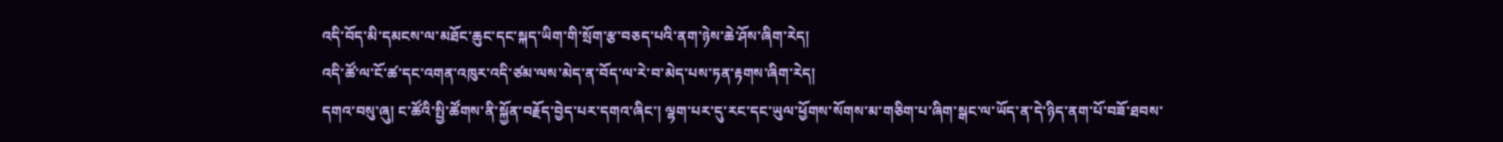འདི་བོད་མི་དམངས་ལ་མཐོང་ཆུང་དང་སྐད་ཡིག་གི་སྲོག་རྩ་བཅད་པའི་ནག་ཉེས་ཆེ་ཤོས་ཞིག་རེད།
འདི་ཚོ་ལ་ངོ་ཚ་དང་འགན་འཁུར་འདི་ཙམ་ལས་མེད་ན་བོད་ལ་རེ་བ་མེད་པས་ཏན་རྟགས་ཞིག་རེད།
དགའ་བསུ་ཞུ། ང་ཚོའི་སྤྱི་ཚོགས་ནི་སྐྱོན་བརྗོད་བྱེད་པར་དགའ་ཞིང་། ལྷག་པར་དུ་རང་དང་ཡུལ་ཕྱོགས་སོགས་མ་གཅིག་པ་ཞིག་སྒང་ལ་ཡོད་ན་དེ་ཉིད་ནག་པོ་བཟོ་ཐབས་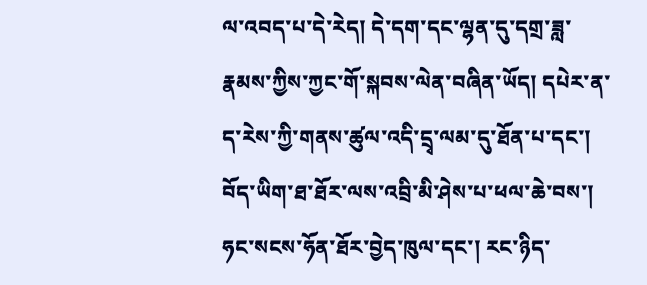ལ་འབད་པ་དེ་རེད། དེ་དག་དང་ལྷན་དུ་དགྲ་ཟླ་རྣམས་ཀྱིས་ཀྱང་གོ་སྐབས་ལེན་བཞིན་ཡོད། དཔེར་ན་ད་རེས་ཀྱི་གནས་ཚུལ་འདི་དྲྭ་ལམ་དུ་ཐོན་པ་དང་། བོད་ཡིག་ཐ་ཐོར་ལས་འབྲི་མི་ཤེས་པ་ཕལ་ཆེ་བས་། ཧང་སངས་ཧོན་ཐོར་བྱེད་ཁུལ་དང་། རང་ཉིད་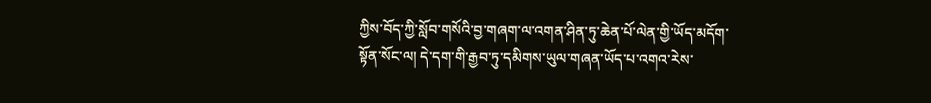ཀྱིས་བོད་ཀྱི་སློབ་གསོའི་བྱ་གཞག་ལ་འགན་ཤིན་ཏུ་ཆེན་པོ་ལེན་གྱི་ཡོད་མདོག་སྟོན་སོང་ལ། དེ་དག་གི་རྒྱབ་ཏུ་དམིགས་ཡུལ་གཞན་ཡོད་པ་འགའ་རེས་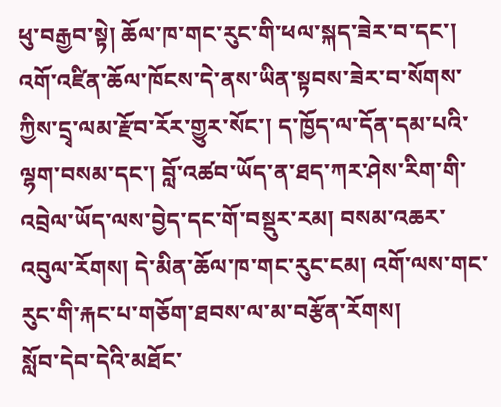ཕུ་བརྒྱབ་སྟེ། ཆོལ་ཁ་གང་རུང་གི་ཕལ་སྐད་ཟེར་བ་དང་། འགོ་འཛིན་ཆོལ་ཁོངས་དེ་ནས་ཡིན་སྟབས་ཟེར་བ་སོགས་ཀྱིས་དྲྭ་ལམ་རྫོབ་རོར་གྱུར་སོང་། ད་ཁྱོད་ལ་དོན་དམ་པའི་ལྷག་བསམ་དང་། བློ་འཚབ་ཡོད་ན་ཐད་ཀར་ཤེས་རིག་གི་འབྲེལ་ཡོད་ལས་བྱེད་དང་གོ་བསྡུར་རམ། བསམ་འཆར་འབུལ་རོགས། དེ་མིན་ཆོལ་ཁ་གང་རུང་ངམ། འགོ་ལས་གང་རུང་གི་རྐང་པ་གཅོག་ཐབས་ལ་མ་བརྩོན་རོགས།
སློབ་དེབ་དེའི་མཐོང་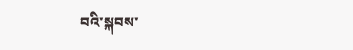བའི་སྐབས་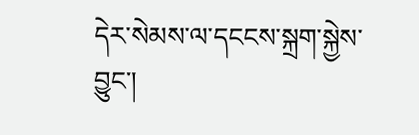དེར་སེམས་ལ་དངངས་སྐྲག་སྐྱེས་བྱུང་།